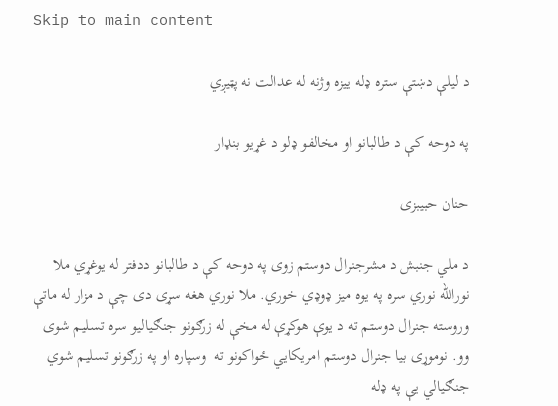Skip to main content

د لیلې دښتې ستره ډله ییزه وژنه له عدالت نه پټیږي

په دوحه کې د طالبانو او مخالفو ډلو د غړیو بنډار

حنان حبیبزی

د ملي جنبش د مشرجنرال دوستم زوی په دوحه کې د طالبانو ددفتر له یوغړي ملا نورالله نوري سره په یوه میز ‌‌‌‌‌‌ډو‌‌‌‌‌‌ډي خوري. ملا نوري هغه سړی دی چې د مزار له ماتې وروسته جنرال دوستم ته د یوې هوکړې له مخې له زرګونو جنګیالیو سره تسلیم شوی وو. نوموړی بیا جنرال دوستم امریکايي ځواکونو ته  وسپاره او په زرګونو تسلیم شوي جنګیالي یې په ‌‌‌‌‌‌ډله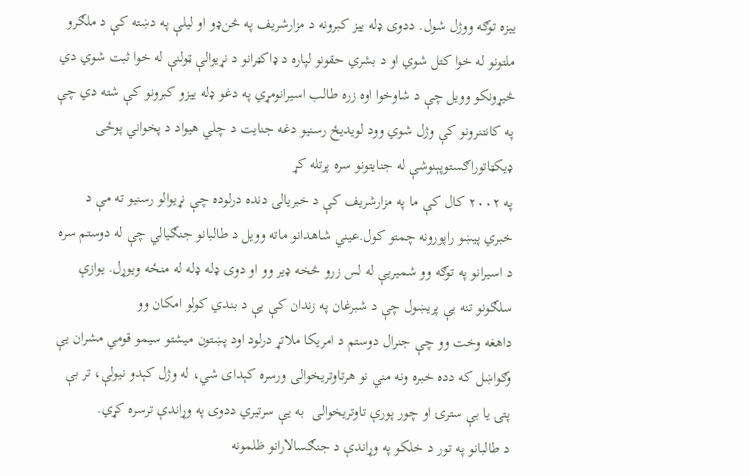ییزه توګه ووژل شول. ددوی ‌‌‌‌‌‌ډله ییز کبرونه د مزارشریف په څن‌‌‌‌‌‌ډو او لیلې په دښته کې د ملګرو ملتونو له خوا کتل شوي او د بشري حقونو لپاره د ډاکټرانو د نړیوالې ټولنې له خوا ثبت شوي دي
څیړونکو وویل چې د شاوخوا اوه زره طالب اسیرانومړي په دغو ‌‌‌‌‌‌ډله ییزو کبرونو کې شته دي چې په کانتنرونو کې وژل شوي وود لویدیځ رسنیو دغه جنایت د چلي هیواد د پخواني پوځی ډیکټاتوراګستوپېنوشې له جنایتونو سره پرتله کړ
په ۲۰۰۲ کال کې ما په مزارشریف کې د خبریالۍ دنده درلوده چې نړیوالو رسنیو ته مې د خبري پیښو راپورونه چمتو کول.عیني شاهدانو ماته وویل د طالبانو جنګیالي چې له دوستم سره د اسیرانو په توګه وو شمیريې له لس زرو څخه ډیر وو او دوی ډله ډله له منځه ویوړل. یوازې سلګونو تنه يې پریښول چې د شبرغان په زندان کې يې د بندي کولو امکان وو
داهغه وخت وو چې جنرال دوستم د امریکا ملاتړ درلود اود پښتون میشتو سیمو قومي مشران يې وګواښل که دده خبره ونه مني نو هرتاوتریخوالی ورسره کېدای شي، له وژل کېدو نیولې، تر بې پتۍ یا بې سترۍ او چور پورې تاوتریخوالی  به يې سرتیري ددوی په وړاندې ترسره کړي.
د طالبانو په تور د خلکو په وړاندې د جنګسالارانو ظلمونه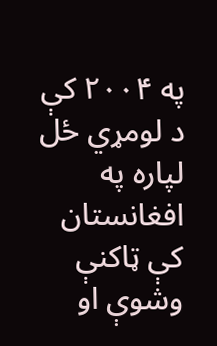په ۲۰۰۴ کې د لومړي ځل لپاره په افغانستان کې ټاکنې وشوې او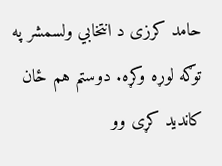حامد کرزی د انتخابي ولسمشر په توګه لوړه وکړه. دوستم هم ځان کاندید کړی وو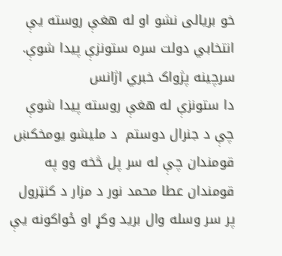خو بریالی نشو او له هغې روسته يې انتخابي دولت سره ستونزې پیدا شوې.
سرچینه پژواک خبري اژانس
دا ستونزې له هغې روسته پیدا شوې چې د جنرال دوستم  د ملیشو یومخکښ قومندان چې له سر پل څخه وو په قومندان عطا محمد نور د مزار د کنټرول پر سر وسله وال برید وکړ او ځواکونه يې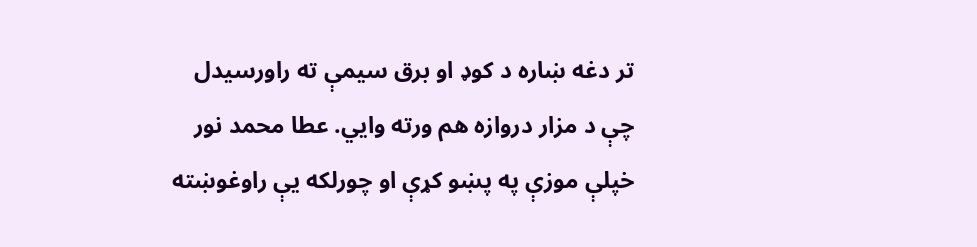تر دغه ښاره د کوډ او برق سیمې ته راورسیدل چې د مزار دروازه هم ورته وايي. عطا محمد نور خپلې موزې په پښو کړې او چورلکه يې راوغوښته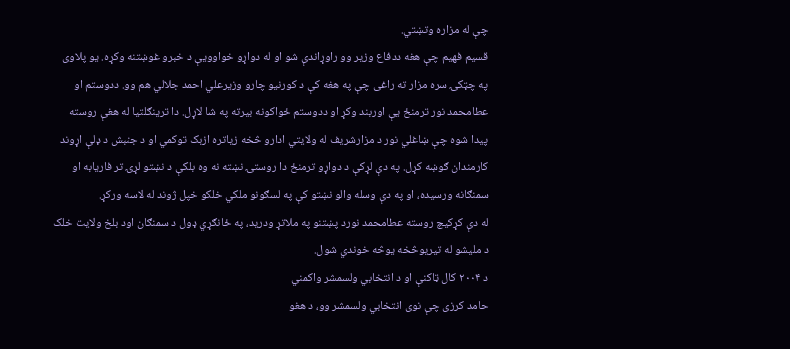چې له مزاره وتښتي.
قسیم فهیم چې هغه ددفاع وزیر وو راوړاندې شو او له دواړو خواوويې د خبرو غوښتنه وکړه. یو پلاوی په چټکۍ سره مزار ته راغی چې په هغه کې د کورنیو چارو وزیرعلي احمد جلالي هم وو. ددوستم او عطامحمد نور ترمنځ يې اوربند وکړ او ددوستم ځواکونه بیرته په شا لاړل. دا ترینګلتیا له هغې روسته پیدا شوه چې ښاغلي نور د مزارشریف له ولایتي ادارو څخه زیاتره ازبک توکمي او د جنبش د ډلې اړوند   کارمندان ګوښه کړل. په دې لړکې د دواړو ترمنځ دا روستۍ نښته نه وه بلکې د نښتو لړۍ تر فاریابه او سمنګانه ورسیده، او په دې وسله والو نښتو کې په لسګونو ملکي خلکو خپل ژوند له لاسه ورکړ.
له دې کړکیچ روسته عطامحمد نورد پښتنو په ملاتړ ودرید، په ځانګړي ډول د سمنګان اود بلخ ولایت خلک د ملیشو له تیریوڅخه یوڅه خوندي شول.
د ۲۰۰۴ کال ټاکنې او د انتخابي ولسمشر واکمني
حامد کرزی چې نوی انتخابي ولسمشر وو، د هغو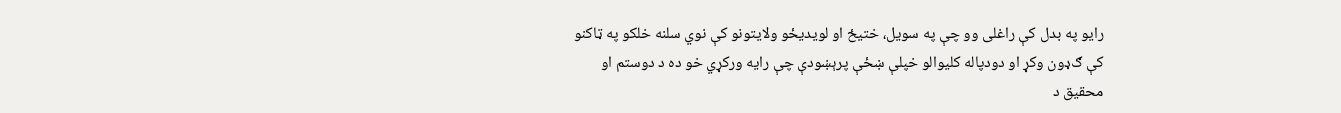رایو په بدل کې راغلی وو چې په سویل، ختیځ او لویدیځو ولایتونو کې نوي سلنه خلکو په ټاکنو کې ګ‌‌‌‌‌‌ډون وکړ او دودپاله کلیوالو خپلې ښځې پرېښودې چې رایه ورکړي خو ده د دوستم او محقیق د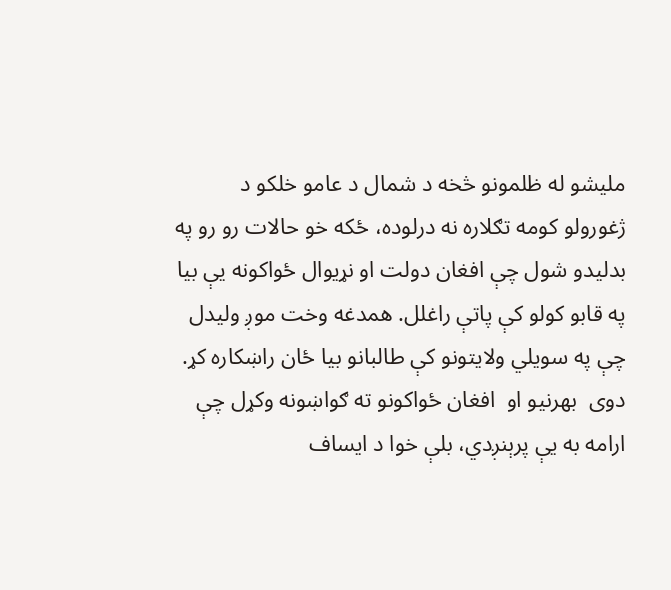ملیشو له ظلمونو څخه د شمال د عامو خلکو د ژغورولو کومه تګلاره نه درلوده، ځکه خو حالات رو رو په بدلیدو شول چې افغان دولت او نړیوال ځواکونه یې بیا په قابو کولو کې پاتې راغلل. همدغه وخت موږ ولیدل چې په سویلي ولایتونو کې طالبانو بیا ځان راښکاره کړ.
دوی  بهرنیو او  افغان ځواکونو ته ګواښونه وکړل چې ارامه به یې پرېنږدي، بلې خوا د ایساف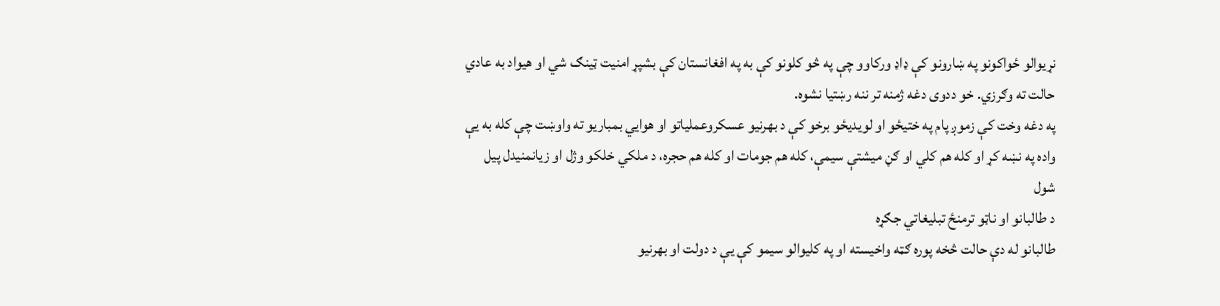نړیوالو ځواکونو په ښارونو کې ‌‌‌‌‌‌ډا‌‌‌‌‌‌ډ ورکاوو چې په څو کلونو کې به په افغانستان کې بشپړ امنیت ټینګ شي او هیواد به عادي حالت ته وګرزي. خو ددوی دغه ژمنه تر ننه رښتیا نشوه.
په دغه وخت کې زموږ پام په ختیځو او لویدیځو برخو کې د بهرنیو عسکروعملیاتو او هوايي بمباریو ته واوښت چې کله به یې واده په نښه کړ او کله هم کلي او ګڼ میشتې سیمې، کله هم جومات او کله هم حجره، د ملکي خلکو وژل او زیانمنیدل پیل شول
د طالبانو او ناټو ترمنځ تبلیغاتي جګړه
طالبانو له دې حالت څخه پوره ګټه واخیسته او په کلیوالو سیمو کې یې د دولت او بهرنیو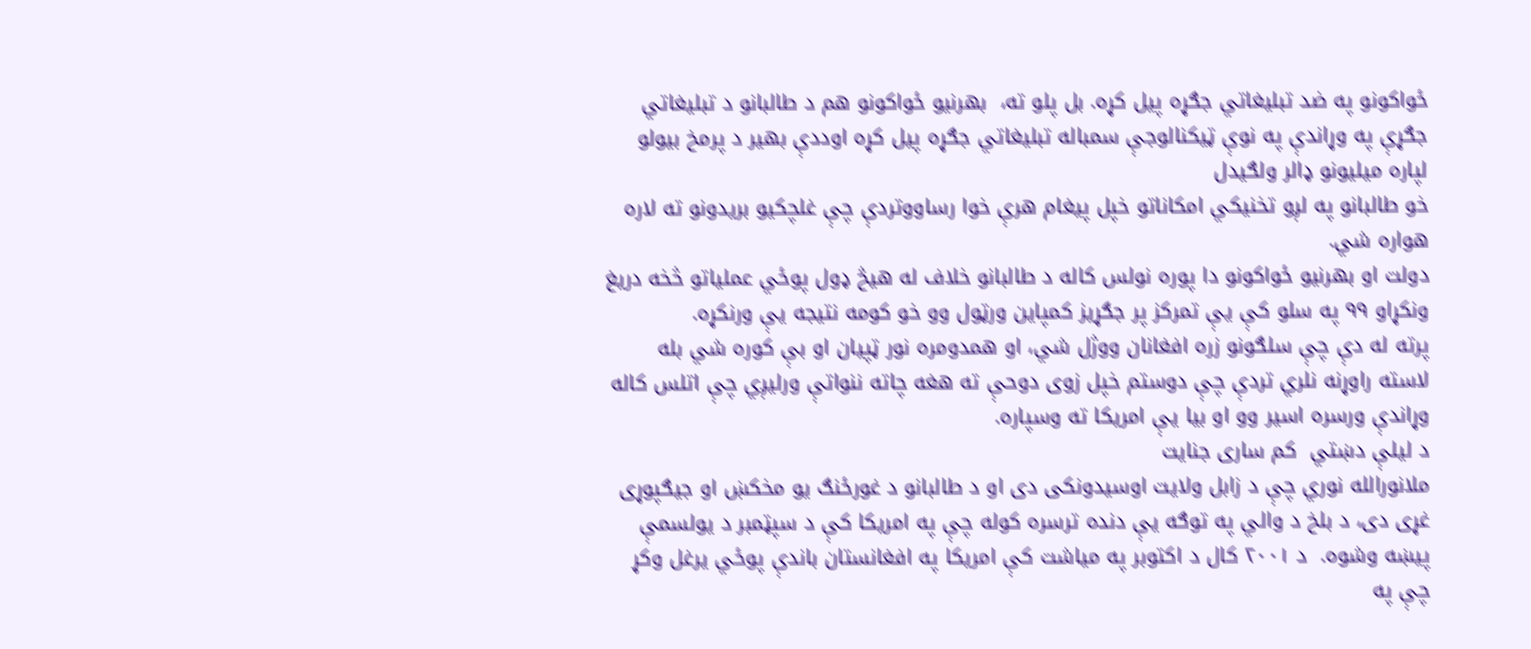ځواکونو په ضد تبلیغاتي جګړه پیل کړه. بل پلو ته،  بهرنیو ځواکونو هم د طالبانو د تبلیغاتي جګړې په وړاندې په نوې ټیکنالوجې سمباله تبلیغاتي جګړه پیل کړه اوددې بهیر د پرمخ بیولو لپاره میلیونو ‌‌‌‌‌‌ډالر ولګیدل
خو طالبانو په لږو تخنیکي امکاناتو خپل پیغام هرې خوا رساووتردې چې غلچکیو بریدونو ته لاره هواره شي.
دولت او بهرنیو ځواکونو دا پوره نولس کاله د طالبانو خلاف له هیڅ ‌‌‌‌‌‌ډول پوځي عملیاتو څخه دریغ ونکړاو ۹۹ په سلو کې يې تمرکز پر جګړیز کمپاین ورټول وو خو کومه نتیجه یې ورنکړه.
پرته له دې چې سلګونو زره افغانان ووژل شي، او همدومره نور ټپیان او بې کوره شي بله لاسته راوړنه نلري تردې چې دوستم خپل زوی دوحې ته هغه چاته ننواتې ورلیږي چې اتلس کاله وړاندې ورسره اسیر وو او بیا یې امریکا ته وسپاره.
د لیلې دښتي  کم ساری جنایت
ملانورالله نوري چې د زابل ولایت اوسیدونکی دی او د طالبانو د غورځنګ یو مخکښ او جیګپوړی غړی دی، د بلخ د والي په توګه يې دنده ترسره کوله چې په امریکا کې د سپټمبر د یولسمې پیښه وشوه.  د ۲۰۰۱ کال د اکتوبر په میاشت کې امریکا په افغانستان باندې پوځي یرغل وکړ چې په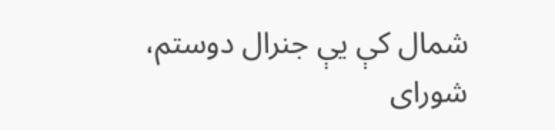شمال کې یې جنرال دوستم، شورای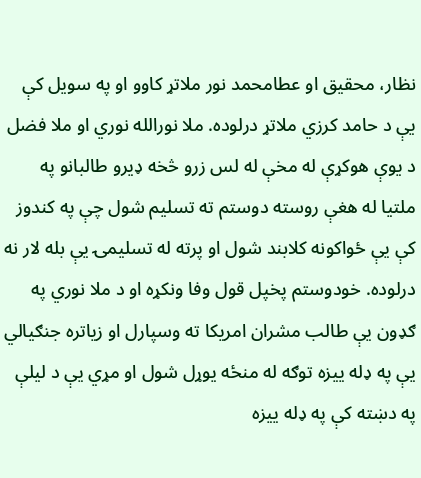نظار، محقیق او عطامحمد نور ملاتړ کاوو او په سویل کې يې د حامد کرزي ملاتړ درلوده. ملا نورالله نوري او ملا فضل د یوې هوکړې له مخې له لس زرو څخه ډیرو طالبانو په ملتیا له هغې روسته دوستم ته تسلیم شول چې په کندوز کې يې ځواکونه کلابند شول او پرته له تسلیمۍ يې بله لار نه درلوده. خودوستم پخپل قول وفا ونکړه او د ملا نوري په ګډون يې طالب مشران امریکا ته وسپارل او زیاتره جنګیالي یې په ‌‌‌‌‌‌ډله ییزه توګه له منځه یوړل شول او مړي يې د لیلې په دښته کې په ډله ییزه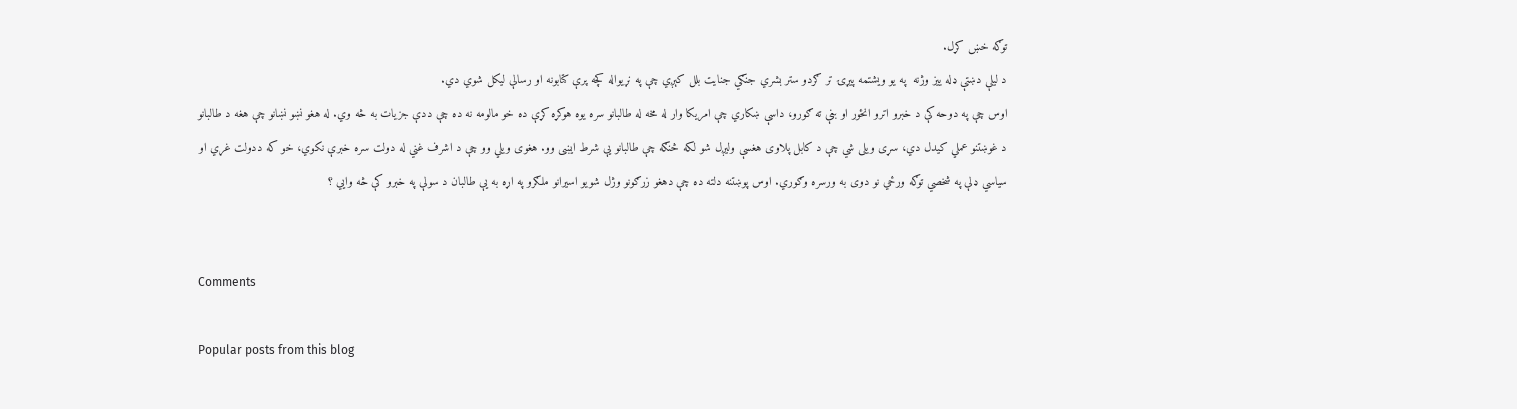توګه خښ کړل.
د لیلې دښتې ډله ییز وژنه  په یو ویشتمه پیړۍ تر ګردو ستر بشري جنګي جنایت بلل کېږي چې په نړیواله کچه پرې کتابونه او رسالې لیکل شوي دي.
اوس چې په دوحه کې د خبرو اترو انځور او بڼې ته ګورو، داسې ښکاري چې امریکا وار له مخه له طالبانو سره یوه هوکړه کړې ده خو مالومه نه ده چې ددې جزیات به څه وي. له هغو نښو نښانو چې هغه د طالبانو د غوښتنو عملي کیدل دي، سړی ویلی شي چې د کابل پلاوی هغسې ولیږل شو لکه څنګه چې طالبانو يې شرط ایښی وو. هغوی ویلي وو چې د اشرف غني له دولت سره خبرې نکوي، خو که ددولت غړي او سیاسي ډلې په شخصي توګه ورځي نو دوی به ورسره وګوري. اوس پوښتنه دلته ده چې دهغو زرګونو وژل شویو اسیرانو ملګرو په اړه به يې طالبان د سولې په خبرو کې څه وايي ؟


Comments

Popular posts from this blog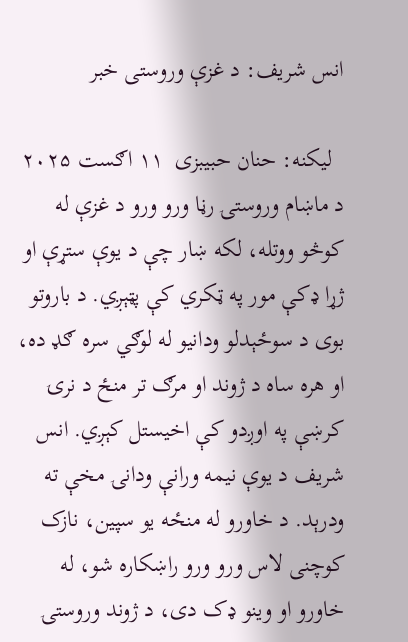انس شریف: د غزې وروستی خبر

  لیکنه: حنان حبیبزی  ۱۱ اګست ۲۰۲۵  د ماښام وروستۍ رڼا ورو ورو د غزې له کوڅو ووتله، لکه ښار چې د یوې ستړې او ژړا ډکې مور په ټکري کې پټېږي. د باروتو بوی د سوځېدلو ودانیو له لوګي سره ګډ ده، او هره ساه د ژوند او مرګ تر منځ د نرۍ کرښې په اوږدو کې اخیستل کېږي. انس شریف د یوې نیمه ورانې ودانۍ مخې ته ودرېد. د خاورو له منځه یو سپین، نازک کوچنی لاس ورو ورو راښکاره شو، له خاورو او وینو ډک دی، د ژوند وروستۍ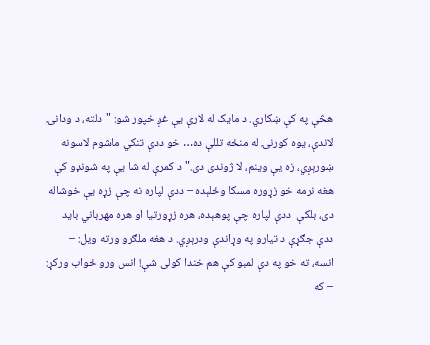هڅې په کې ښکاري. د مایک له لارې یې غږ خپور شو: "دلته، د ودانۍ لاندې، یوه کورنۍ له منځه تللې ده… خو ددې تنکي ماشوم لاسونه ښورېږي، زه یې وینم، لا ژوندی دی." د کمرې له شا یې په شونډو کې هغه نرمه خو زړوره مسکا وځلېده – ددې لپاره نه چې زړه یې خوشاله دی، بلکې  ددې لپاره چې پوهېده، هره زړورتیا او هره مهرباني باید ددې جګړې د تیارو په وړاندې ودرېږي. د هغه ملګرو ورته ویل: – انسه، ته خو په دې لمبو کې هم خندا کولی شې! انس ورو ځواب ورکړ: – که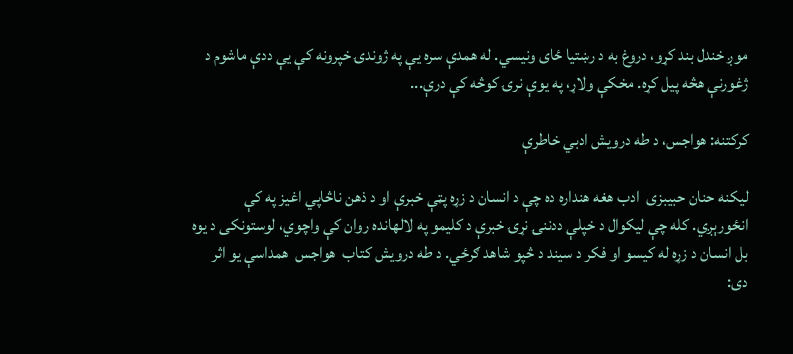موږ خندل بند کړو، دروغ به د رښتیا ځای ونیسي. له همدې سره یې په ژوندۍ خپرونه کې یې ددې ماشوم د ژغورنې هڅه پیل کړه. مخکې ولاړ، په یوې نرۍ کوڅه کې درې...

کرکتنه: هواجس، د طه درویش ادبي خاطرې

لیکنه حنان حبیبزی  ادب هغه هنداره ده چې د انسان د زړه پټې خبرې او د ذهن ناڅاپي اغیز په کې انځورېږي. کله چې لیکوال د خپلې ددننۍ نړۍ خبرې د کلیمو په لالهانده روان کې واچوي، لوستونکی د یوه بل انسان د زړه له کیسو او فکر د سیند د څپو شاهد ګرځي. د طه درویش کتاب  هواجس  همداسې یو اثر دی: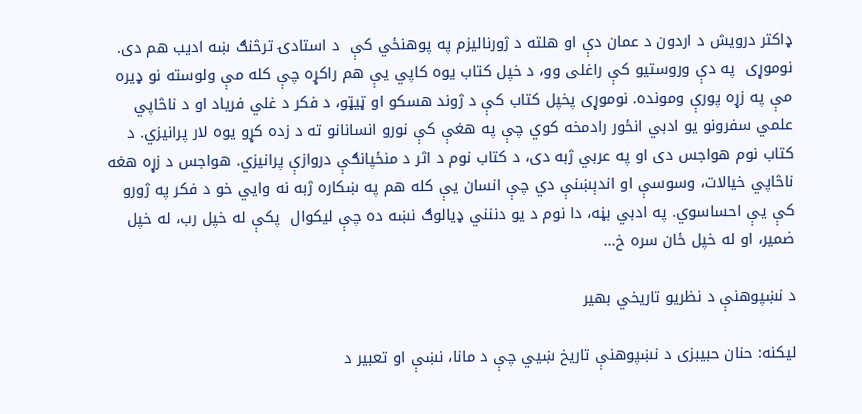ډاکتر درویش د اردون د عمان دې او هلته د ژورنالیزم په پوهنځي کې  د استادۍ ترڅنګ ښه ادیب هم دی. نوموړی  په دې وروستیو کې راغلی وو، د خپل کتاب یوه کاپي يې هم راکړه چې کله مې ولوسته نو ډيره مې په زړه پورې ومونده. نوموړی پخپل کتاب کې د ژوند هسکو او ټیټو، د فکر د غلي فریاد او د ناڅاپي علمي سفرونو یو ادبي انځور رادمخه کوي چې په هغې کې نورو انسانانو ته د زده کړو یوه لار پرانیزي. د کتاب نوم هواجس دی او په عربي ژبه دی، د کتاب نوم د اثر د منځپانګې دروازې پرانیزي. هواجس د زړه هغه ناڅاپي خيالات، وسوسې او اندېښنې دي چې انسان یې کله هم په ښکاره ژبه نه وایي خو د فکر په ژورو کې یې احساسوي. په ادبي بڼه، دا نوم د یو دننني ډیالوګ نښه ده چې لیکوال  پکې له خپل رب، له خپل ضمیر، او له خپل ځان سره خ...

د نښپوهنې د نظريو تاريخي بهير

لیکنه: حنان حبیبزی د نښپوهنې تاريخ ښيي چې د مانا، نښې او تعبیر د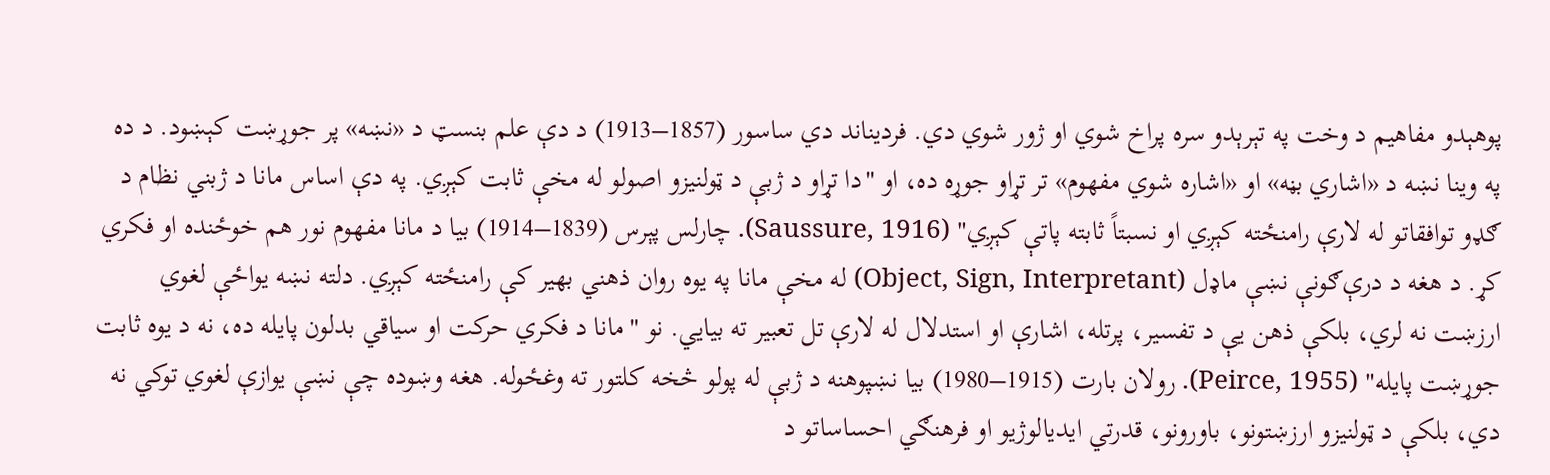پوهېدو مفاهيم د وخت په تېرېدو سره پراخ شوي او ژور شوي دي. فرديناند دي ساسور (1857–1913) د دې علم بنسټ د «نښه» پر جوړښت کېښود. د ده په وینا نښه د «اشاري بڼه» او «اشاره شوي مفهوم» تر تړاو جوړه ده، او "دا تړاو د ژبې د ټولنیزو اصولو له مخې ثابت کېږي. په دې اساس مانا د ژبني نظام د ګډو توافقاتو له لارې رامنځته کېږي او نسبتاً ثابته پاتې کېږي" (Saussure, 1916). چارلس پېرس (1839–1914) بيا د مانا مفهوم نور هم خوځنده او فکري کړ. د هغه د درې‌ګونې نښې ماډل (Object, Sign, Interpretant) له مخې مانا په یوه روان ذهني بهیر کې رامنځته کېږي. دلته نښه یواځې لغوي ارزښت نه لري، بلکې ذهن یې د تفسیر، پرتله، اشارې او استدلال له لارې تل تعبیر ته بیايي. نو "مانا د فکري حرکت او سیاقي بدلون پایله ده، نه د یوه ثابت جوړښت پایله" (Peirce, 1955). رولان بارت (1915–1980) بیا نښپوهنه د ژبې له پولو څخه کلتور ته وغځوله. هغه وښوده چې نښې یوازې لغوي توکي نه دي، بلکې د ټولنیزو ارزښتونو، باورونو، قدرتي ایدیالوژیو او فرهنګي احساساتو د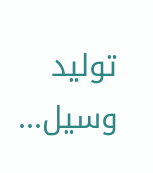تولید وسیل...